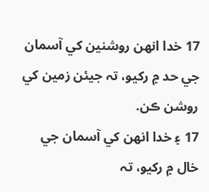17 خدا انهن روشنين کي آسمان جي حد ۾ رکيو، تہ جيئن زمين کي روشن ڪن.
17 ۽ خدا انهن کي آسمان جي خال ۾ رکيو، تہ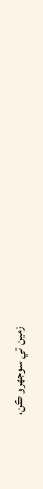زمين تي سوجهرو ڪن،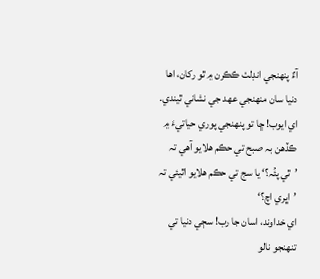آءٌ پنهنجي انڊلٺ ڪڪرن ۾ ٿو رکان، اها دنيا سان منهنجي عهد جي نشاني ٿيندي.
اي ايوب! ڇا تو پنهنجي پوري حياتيءَ ۾ ڪڏهن بہ صبح تي حڪم هلايو آهي تہ ’ٿي پئُہ؟‘ يا سج تي حڪم هلايو اٿيئي تہ ’اڀري اچ؟‘
اي خداوند، اسان جا رب! سڄي دنيا تي تنهنجو نالو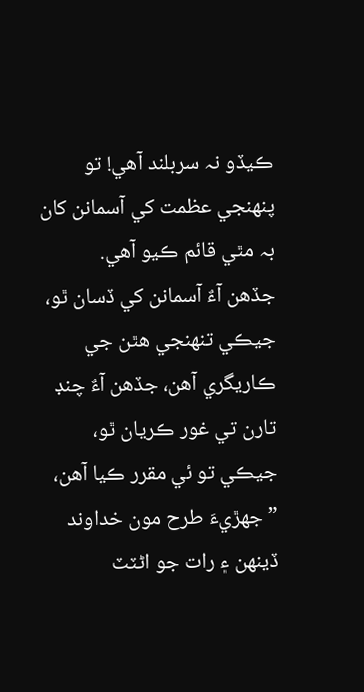ڪيڏو نہ سربلند آهي! تو پنهنجي عظمت کي آسمانن کان بہ مٿي قائم ڪيو آهي.
جڏهن آءٌ آسمانن کي ڏسان ٿو، جيڪي تنهنجي هٿن جي ڪاريگري آهن، جڏهن آءٌ چنڊ تارن تي غور ڪريان ٿو، جيڪي تو ئي مقرر ڪيا آهن،
”جهڙيءَ طرح مون خداوند ڏينهن ۽ رات جو اڻٽٽ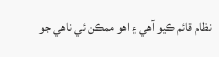نظام قائم ڪيو آهي ۽ اهو ممڪن ئي ناهي جو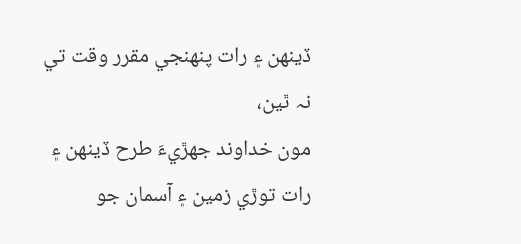ڏينهن ۽ رات پنهنجي مقرر وقت تي نہ ٿين،
مون خداوند جهڙيءَ طرح ڏينهن ۽ رات توڙي زمين ۽ آسمان جو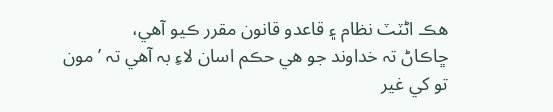هڪ اڻٽٽ نظام ۽ قاعدو قانون مقرر ڪيو آهي،
ڇاڪاڻ تہ خداوند جو هي حڪم اسان لاءِ بہ آهي تہ ’مون تو کي غير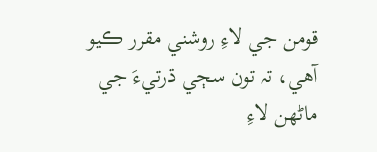قومن جي لاءِ روشني مقرر ڪيو آهي، تہ تون سڄي ڌرتيءَ جي ماڻهن لاءِ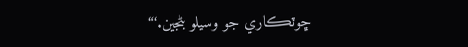ڇوٽڪاري جو وسيلو بڻجين.‘“